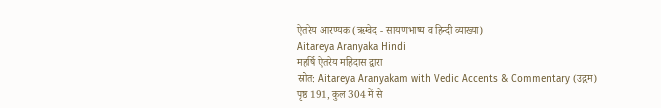ऐतरेय आरण्यक (ऋग्वेद - सायणभाष्य व हिन्दी व्याख्या)
Aitareya Aranyaka Hindi
महर्षि ऐतरेय महिदास द्वारा
स्रोत: Aitareya Aranyakam with Vedic Accents & Commentary (उद्गम)
पृष्ठ 191, कुल 304 में से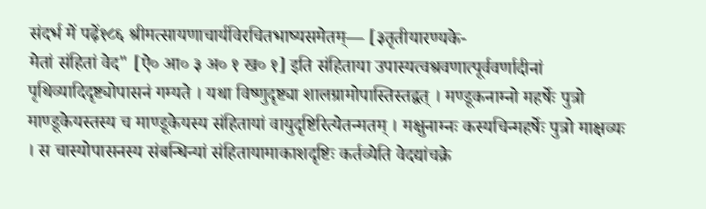संदर्भ में पढ़ें१८६ श्रीमत्सायणाचार्यविरचितभाष्यसमेतम्— [३तृतीयारण्यके-
मेतां संहितां वेद" [ऐ० आ० ३ अ० १ ख० १] इति संहिताया उपास्यत्वश्रवणात्पूर्ववर्णादीनां पृथिव्यादिदृष्ट्योपासनं गम्यते । यथा विष्णुदृष्ट्या शालग्रामोपास्तिस्तद्वत् । मण्डूकनाम्नो महर्षेः पुत्रो माण्डूकेयस्तस्य च माण्डूकेयस्य संहितायां वायुदृष्टिरित्येतन्मतम् । मक्षुनाम्नः कस्यचिन्महर्षेः पुत्रो माक्षव्यः । स चास्योपासनस्य संबन्धिन्यां संहितायामाकाशदृष्टिः कर्तव्येति वेदद्यांचक्रे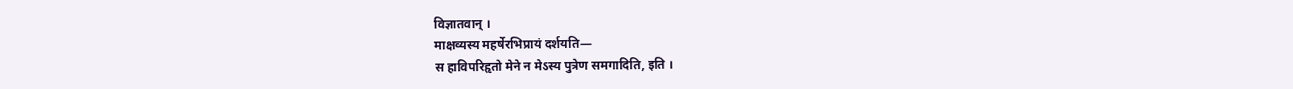विज्ञातवान् ।
माक्षव्यस्य महर्षेरभिप्रायं दर्शयति—
स हाविपरिहृतो मेने न मेऽस्य पुत्रेण समगादिति, इति ।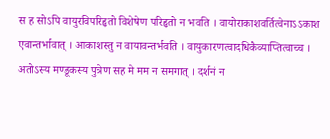स ह सोऽपि वायुरविपरिहृतो विशेषेण परिहृतो न भवति । वायोराकाशवर्तित्वेनाऽऽकाश एवान्तर्भावात् । आकाशस्तु न वायावन्तर्भवति । वायुकारणत्वादधिकैव्याप्तित्वाच्च । अतोऽस्य मण्डूकस्य पुत्रेण सह मे मम न समगात् । दर्शनं न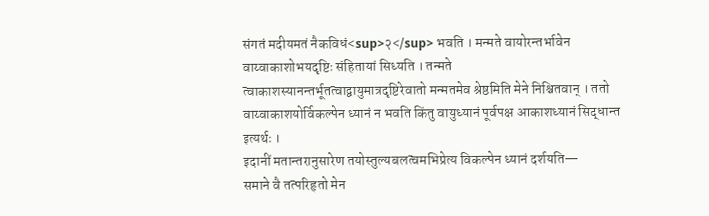संगतं मदीयमतं नैकविधं<sup>२</sup> भवति । मन्मते वायोरन्तर्भावेन वाय्वाकाशोभयदृष्टिः संहितायां सिध्यति । तन्मते त्वाकाशस्यानन्तर्भूतत्वाद्वायुमात्रदृष्टिरेवातो मन्मतमेव श्रेष्ठमिति मेने निश्चितवान् । ततो वाय्वाकाशयोर्विकल्पेन ध्यानं न भवति किंतु वायुध्यानं पूर्वपक्ष आकाशध्यानं सिद्धान्त इत्यर्थः ।
इदानीं मतान्तरानुसारेण तयोस्तुल्यबलत्वमभिप्रेत्य विकल्पेन ध्यानं दर्शयति—
समाने वै तत्परिहृतो मेन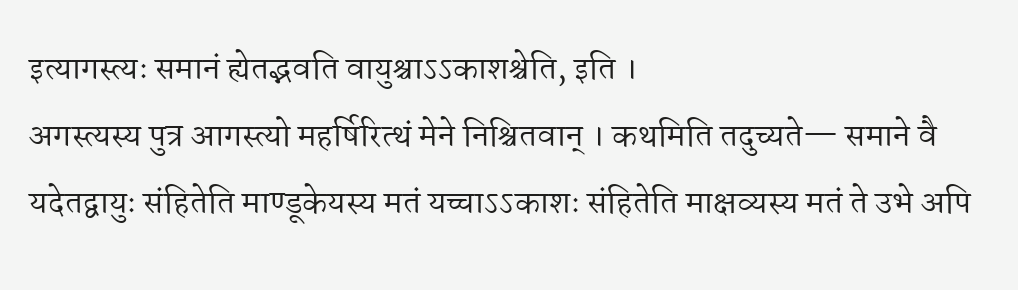इत्यागस्त्यः समानं ह्येतद्भवति वायुश्चाऽऽकाशश्चेति, इति ।
अगस्त्यस्य पुत्र आगस्त्यो महर्षिरित्थं मेने निश्चितवान् । कथमिति तदुच्यते— समाने वै यदेतद्वायुः संहितेति माण्डूकेयस्य मतं यच्चाऽऽकाशः संहितेति माक्षव्यस्य मतं ते उभे अपि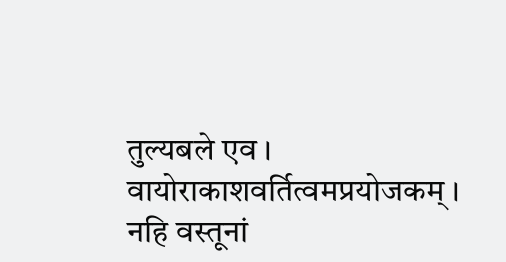तुल्यबले एव । वायोराकाशवर्तित्वमप्रयोजकम् । नहि वस्तूनां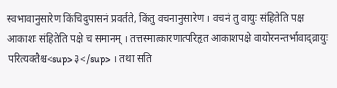स्वभावानुसारेण किंचिदुपासनं प्रवर्तते, किंतु वचनानुसारेण । वचनं तु वायुः संहितेति पक्ष आकाशः संहितेति पक्षे च समानम् । तत्तस्मात्कारणात्परिहृत आकाशपक्षे वायोरनन्तर्भावाद्व्रायुः परित्यक्तैश्च<sup>३</sup> । तथा सति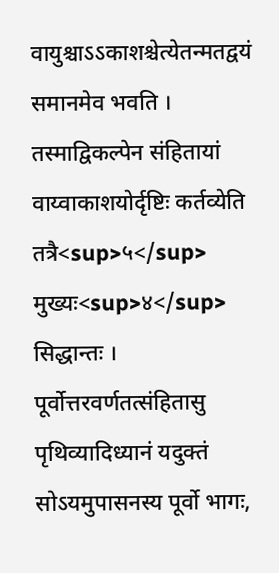वायुश्चाऽऽकाशश्चेत्येतन्मतद्वयं समानमेव भवति । तस्माद्विकल्पेन संहितायां वाय्वाकाशयोर्दृष्टिः कर्तव्येति तत्रै<sup>५</sup> मुख्यः<sup>४</sup> सिद्धान्तः ।
पूर्वोत्तरवर्णतत्संहितासु पृथिव्यादिध्यानं यदुक्तं सोऽयमुपासनस्य पूर्वो भागः,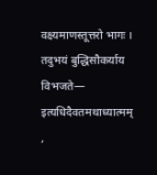वक्ष्यमाणस्तूत्तरो भागः । तदुभयं बुद्धिसौकर्याय विभजते—
इत्यधिदैवतमथाध्यात्मम् ,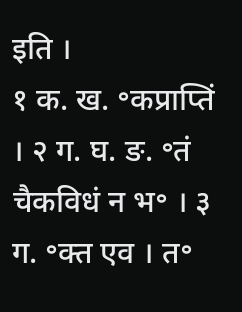इति ।
१ क. ख. ॰कप्राप्तिं । २ ग. घ. ङ. ॰तं चैकविधं न भ॰ । ३ ग. ॰क्त एव । त॰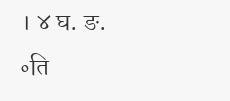। ४ घ. ङ. ॰ति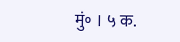मुं॰ । ५ क.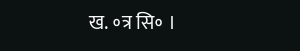ख. ॰त्र सि॰ ।